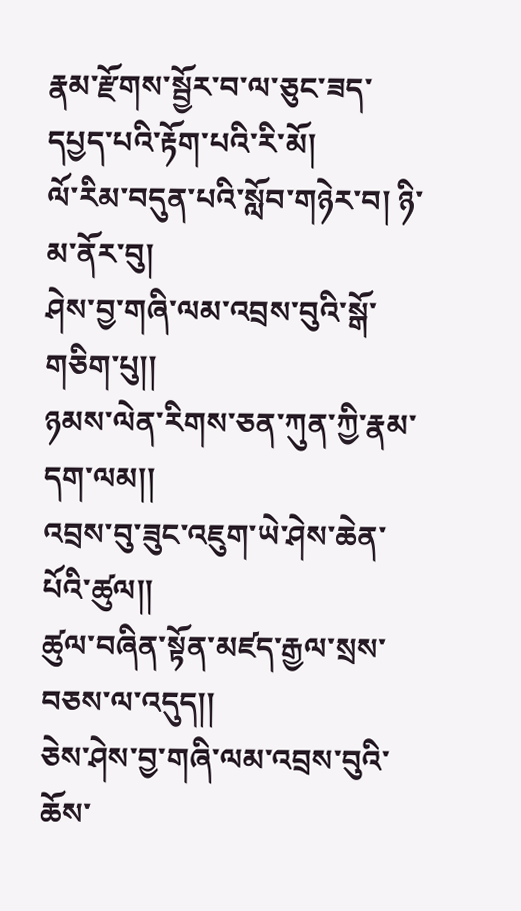རྣམ་རྫོགས་སྦྱོར་བ་ལ་ཅུང་ཟད་དཔྱད་པའི་རྟོག་པའི་རི་མོ།
ལོ་རིམ་བདུན་པའི་སློབ་གཉེར་བ། ཉི་མ་ནོར་བུ།
ཤེས་བྱ་གཞི་ལམ་འབྲས་བུའི་སྒོ་གཅིག་པུ།།
ཉམས་ལེན་རིགས་ཅན་ཀུན་ཀྱི་རྣམ་དག་ལམ།།
འབྲས་བུ་ཟུང་འཇུག་ཡེ་ཤེས་ཆེན་པོའི་ཚུལ།།
ཚུལ་བཞིན་སྟོན་མཛད་རྒྱལ་སྲས་བཅས་ལ་འདུད།།
ཅེས་ཤེས་བྱ་གཞི་ལམ་འབྲས་བུའི་ཆོས་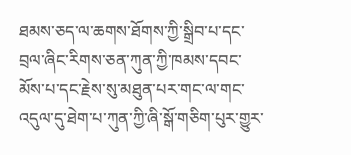ཐམས་ཅད་ལ་ཆགས་ཐོགས་ཀྱི་སྒྲིབ་པ་དང་བྲལ་ཞིང་རིགས་ཅན་ཀུན་ཀྱི་ཁམས་དབང་མོས་པ་དང་རྗེས་སུ་མཐུན་པར་གང་ལ་གང་འདུལ་དུ་ཐེག་པ་ཀུན་ཀྱི་ཞི་སྒོ་གཅིག་པུར་གྱུར་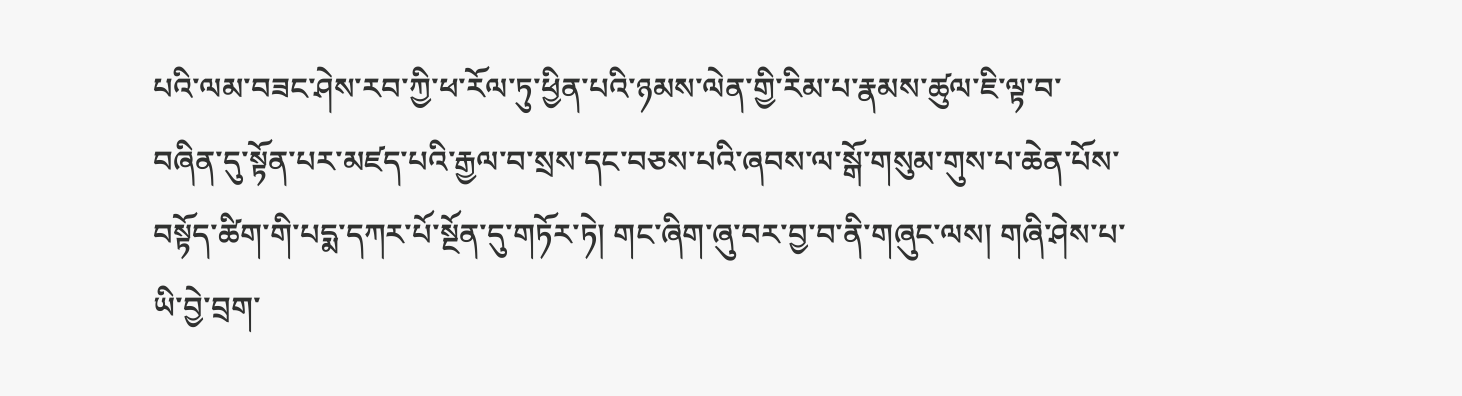པའི་ལམ་བཟང་ཤེས་རབ་ཀྱི་ཕ་རོལ་ཏུ་ཕྱིན་པའི་ཉམས་ལེན་གྱི་རིམ་པ་རྣམས་ཚུལ་ཇི་ལྟ་བ་བཞིན་དུ་སྟོན་པར་མཛད་པའི་རྒྱལ་བ་སྲས་དང་བཅས་པའི་ཞབས་ལ་སྒོ་གསུམ་གུས་པ་ཆེན་པོས་བསྟོད་ཚིག་གི་པདྨ་དཀར་པོ་སྔོན་དུ་གཏོར་ཏེ། གང་ཞིག་ཞུ་བར་བྱ་བ་ནི་གཞུང་ལས། གཞི་ཤེས་པ་ཡི་བྱེ་བྲག་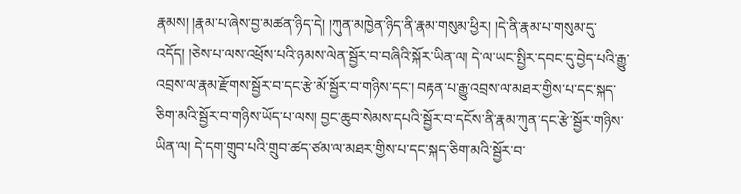རྣམས། །རྣམ་པ་ཞེས་བྱ་མཚན་ཉིད་དེ། །ཀུན་མཁྱེན་ཉིད་ནི་རྣམ་གསུམ་ཕྱིར། །དེ་ནི་རྣམ་པ་གསུམ་དུ་འདོད། །ཅེས་པ་ལས་འཕྲོས་པའི་ཉམས་ལེན་སྦྱོར་བ་བཞིའི་སྐོར་ཡིན་ལ། དེ་ལ་ཡང་སྤྱིར་དབང་དུ་བྱེད་པའི་རྒྱུ་འབྲས་ལ་རྣམ་རྫོགས་སྦྱོར་བ་དང་རྩེ་མོ་སྦྱོར་བ་གཉིས་དང་། བརྟན་པ་རྒྱུ་འབྲས་ལ་མཐར་གྱིས་པ་དང་སྐད་ཅིག་མའི་སྦྱོར་བ་གཉིས་ཡོད་པ་ལས། བྱང་ཆུབ་སེམས་དཔའི་སྦྱོར་བ་དངོས་ནི་རྣམ་ཀུན་དང་རྩེ་སྦྱོར་གཉིས་ཡིན་ལ། དེ་དག་གྲུབ་པའི་གྲུབ་ཚད་ཙམ་ལ་མཐར་གྱིས་པ་དང་སྐད་ཅིག་མའི་སྦྱོར་བ་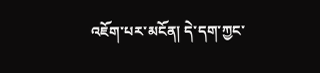འཇོག་པར་མངོན། དེ་དག་ཀྱང་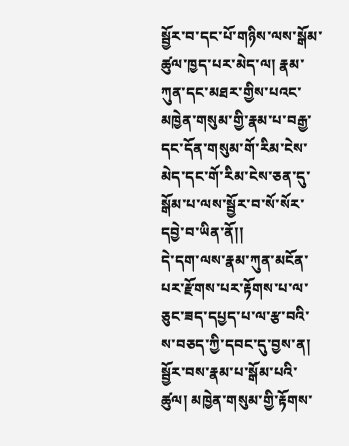སྦྱོར་བ་དང་པོ་གཉིས་ལས་སྒོམ་ཚུལ་ཁྱད་པར་མེད་ལ། རྣམ་ཀུན་དང་མཐར་གྱིས་པའང་མཁྱེན་གསུམ་གྱི་རྣམ་པ་བརྒྱ་དང་དོན་གསུམ་གོ་རིམ་ངེས་མེད་དང་གོ་རིམ་ངེས་ཅན་དུ་སྒོམ་པ་ལས་སྦྱོར་བ་སོ་སོར་དབྱེ་བ་ཡིན་ནོ།།
དེ་དག་ལས་རྣམ་ཀུན་མངོན་པར་རྫོགས་པར་རྟོགས་པ་ལ་ཅུང་ཟད་དཔྱད་པ་ལ་རྩ་བའི་ས་བཅད་ཀྱི་དབང་དུ་བྱས་ན། སྦྱོར་བས་རྣམ་པ་སྒོམ་པའི་ཚུལ། མཁྱེན་གསུམ་གྱི་རྟོགས་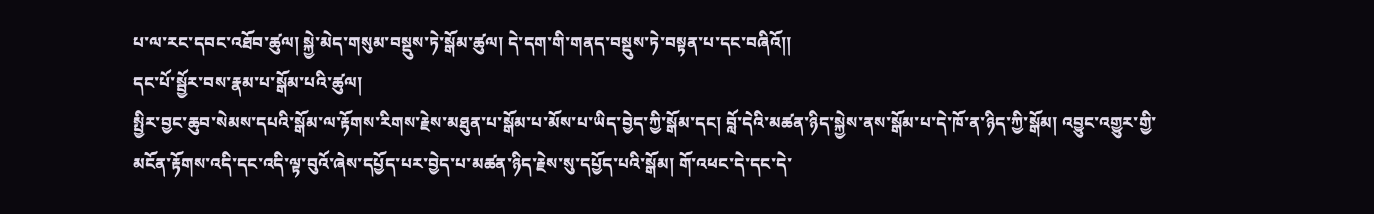པ་ལ་རང་དབང་འཐོབ་ཚུལ། སྐྱེ་མེད་གསུམ་བསྡུས་ཏེ་སྒོམ་ཚུལ། དེ་དག་གི་གནད་བསྡུས་ཏེ་བསྟན་པ་དང་བཞིའོ།།
དང་པོ་སྦྱོར་བས་རྣམ་པ་སྒོམ་པའི་ཚུལ།
སྤྱིར་བྱང་ཆུབ་སེམས་དཔའི་སྒོམ་ལ་རྟོགས་རིགས་རྗེས་མཐུན་པ་སྒོམ་པ་མོས་པ་ཡིད་བྱེད་ཀྱི་སྒོམ་དང། བློ་དེའི་མཚན་ཉིད་སྐྱེས་ནས་སྒོམ་པ་དེ་ཁོ་ན་ཉིད་ཀྱི་སྒོམ། འབྱུང་འགྱུར་གྱི་མངོན་རྟོགས་འདི་དང་འདི་ལྟ་བུའོ་ཞེས་དཔྱོད་པར་བྱེད་པ་མཚན་ཉིད་རྗེས་སུ་དཔྱོད་པའི་སྒོམ། གོ་འཕང་དེ་དང་དེ་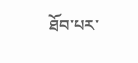ཐོབ་པར་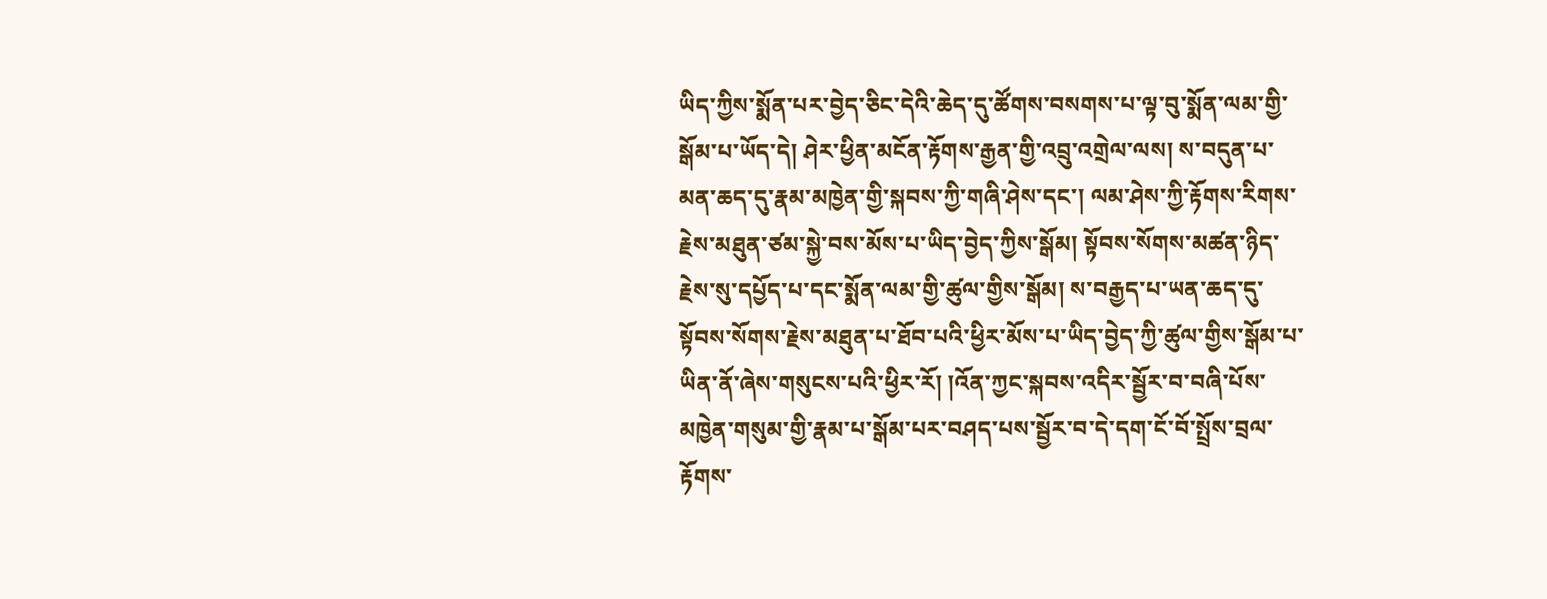ཡིད་ཀྱིས་སྨོན་པར་བྱེད་ཅིང་དེའི་ཆེད་དུ་ཚོགས་བསགས་པ་ལྟ་བུ་སྨོན་ལམ་གྱི་སྒོམ་པ་ཡོད་དེ། ཤེར་ཕྱིན་མངོན་རྟོགས་རྒྱན་གྱི་འབྲུ་འགྲེལ་ལས། ས་བདུན་པ་མན་ཆད་དུ་རྣམ་མཁྱེན་གྱི་སྐབས་ཀྱི་གཞི་ཤེས་དང་། ལམ་ཤེས་ཀྱི་རྟོགས་རིགས་རྗེས་མཐུན་ཙམ་སྐྱེ་བས་མོས་པ་ཡིད་བྱེད་ཀྱིས་སྒོམ། སྟོབས་སོགས་མཚན་ཉིད་རྗེས་སུ་དཔྱོད་པ་དང་སྨོན་ལམ་གྱི་ཚུལ་གྱིས་སྒོམ། ས་བརྒྱད་པ་ཡན་ཆད་དུ་སྟོབས་སོགས་རྗེས་མཐུན་པ་ཐོབ་པའི་ཕྱིར་མོས་པ་ཡིད་བྱེད་ཀྱི་ཚུལ་གྱིས་སྒོམ་པ་ཡིན་ནོ་ཞེས་གསུངས་པའི་ཕྱིར་རོ། །འོན་ཀྱང་སྐབས་འདིར་སྦྱོར་བ་བཞི་པོས་མཁྱེན་གསུམ་གྱི་རྣམ་པ་སྒོམ་པར་བཤད་པས་སྦྱོར་བ་དེ་དག་ངོ་བོ་སྤྲོས་བྲལ་རྟོགས་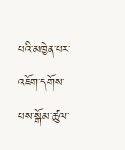པའི་མཁྱེན་པར་འཇོག་དགོས་པས་སྒོམ་ཚུལ་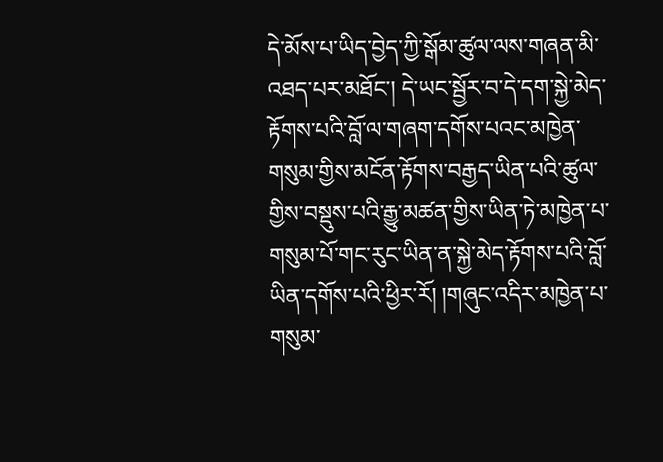དེ་མོས་པ་ཡིད་བྱེད་ཀྱི་སྒོམ་ཚུལ་ལས་གཞན་མི་འཐད་པར་མཐོང་། དེ་ཡང་སྦྱོར་བ་དེ་དག་སྐྱེ་མེད་རྟོགས་པའི་བློ་ལ་གཞག་དགོས་པའང་མཁྱེན་གསུམ་གྱིས་མངོན་རྟོགས་བརྒྱད་ཡིན་པའི་ཚུལ་གྱིས་བསྡུས་པའི་རྒྱུ་མཚན་གྱིས་ཡིན་ཏེ་མཁྱེན་པ་གསུམ་པོ་གང་རུང་ཡིན་ན་སྐྱེ་མེད་རྟོགས་པའི་བློ་ཡིན་དགོས་པའི་ཕྱིར་རོ། །གཞུང་འདིར་མཁྱེན་པ་གསུམ་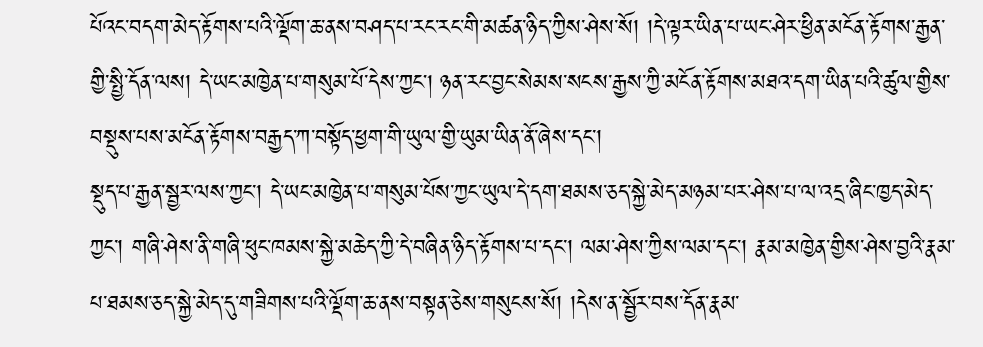པོའང་བདག་མེད་རྟོགས་པའི་ལྡོག་ཆ་ནས་བཤད་པ་རང་རང་གི་མཚན་ཉིད་ཀྱིས་ཤེས་སོ། །དེ་ལྟར་ཡིན་པ་ཡང་ཤེར་ཕྱིན་མངོན་རྟོགས་རྒྱན་གྱི་སྤྱི་དོན་ལས། དེ་ཡང་མཁྱེན་པ་གསུམ་པོ་དེས་ཀྱང། ཉན་རང་བྱང་སེམས་སངས་རྒྱས་ཀྱི་མངོན་རྟོགས་མཐའ་དག་ཡིན་པའི་ཚུལ་གྱིས་བསྡུས་པས་མངོན་རྟོགས་བརྒྱད་ཀ་བསྟོད་ཕྱག་གི་ཡུལ་གྱི་ཡུམ་ཡིན་ནོ་ཞེས་དང་།
སྡུད་པ་རྒྱན་སྦྱར་ལས་ཀྱང་། དེ་ཡང་མཁྱེན་པ་གསུམ་པོས་ཀྱང་ཡུལ་དེ་དག་ཐམས་ཅད་སྐྱེ་མེད་མཉམ་པར་ཤེས་པ་ལ་འདྲ་ཞིང་ཁྱད་མེད་ཀྱང་། གཞི་ཤེས་ནི་གཞི་ཕུང་ཁམས་སྐྱེ་མཆེད་ཀྱི་དེ་བཞིན་ཉིད་རྟོགས་པ་དང་། ལམ་ཤེས་ཀྱིས་ལམ་དང་། རྣམ་མཁྱེན་གྱིས་ཤེས་བྱའི་རྣམ་པ་ཐམས་ཅད་སྐྱེ་མེད་དུ་གཟིགས་པའི་ལྡོག་ཆ་ནས་བསྟན་ཅེས་གསུངས་སོ། །དེས་ན་སྦྱོར་བས་དོན་རྣམ་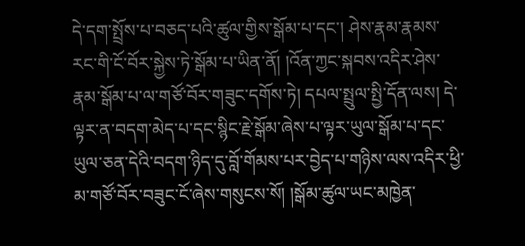དེ་དག་སྤྲོས་པ་བཅད་པའི་ཚུལ་གྱིས་སྒོམ་པ་དང་། ཤེས་རྣམ་རྣམས་རང་གི་ངོ་བོར་སྐྱེས་ཏེ་སྒོམ་པ་ཡིན་ནོ། །འོན་ཀྱང་སྐབས་འདིར་ཤེས་རྣམ་སྒོམ་པ་ལ་གཙོ་བོར་གཟུང་དགོས་ཏེ། དཔལ་སྤྲུལ་སྤྱི་དོན་ལས། དེ་ལྟར་ན་བདག་མེད་པ་དང་སྙིང་རྗེ་སྒོམ་ཞེས་པ་ལྟར་ཡུལ་སྒོམ་པ་དང་ཡུལ་ཅན་དེའི་བདག་ཉིད་དུ་བློ་གོམས་པར་བྱེད་པ་གཉིས་ལས་འདིར་ཕྱི་མ་གཙོ་བོར་བཟུང་ངོ་ཞེས་གསུངས་སོ། །སྒོམ་ཚུལ་ཡང་མཁྱེན་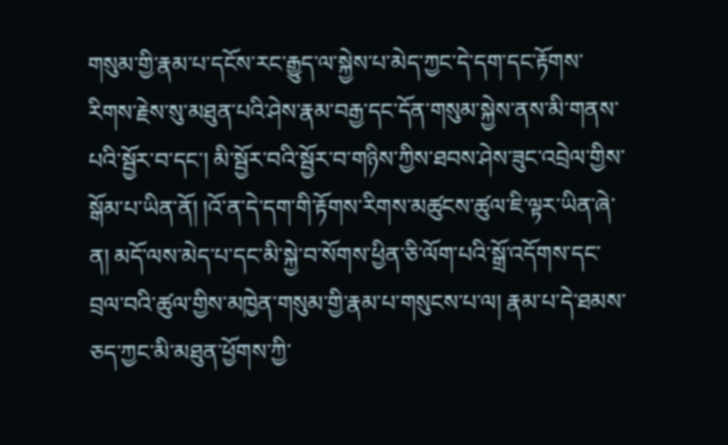གསུམ་གྱི་རྣམ་པ་དངོས་རང་རྒྱུད་ལ་སྐྱེས་པ་མེད་ཀྱང་དེ་དག་དང་རྟོགས་རིགས་རྗེས་སུ་མཐུན་པའི་ཤེས་རྣམ་བརྒྱ་དང་དོན་གསུམ་སྐྱེས་ནས་མི་གནས་པའི་སྦྱོར་བ་དང་། མི་སྦྱོར་བའི་སྦྱོར་བ་གཉིས་ཀྱིས་ཐབས་ཤེས་ཟུང་འབྲེལ་གྱིས་སྒོམ་པ་ཡིན་ནོ། །འོ་ན་དེ་དག་གི་རྟོགས་རིགས་མཚུངས་ཚུལ་ཇི་ལྟར་ཡིན་ཞེ་ན། མདོ་ལས་མེད་པ་དང་མི་སྐྱེ་བ་སོགས་ཕྱིན་ཅི་ལོག་པའི་སྒྲོ་འདོགས་དང་བྲལ་བའི་ཚུལ་གྱིས་མཁྱེན་གསུམ་གྱི་རྣམ་པ་གསུངས་པ་ལ། རྣམ་པ་དེ་ཐམས་ཅད་ཀྱང་མི་མཐུན་ཕྱོགས་ཀྱི་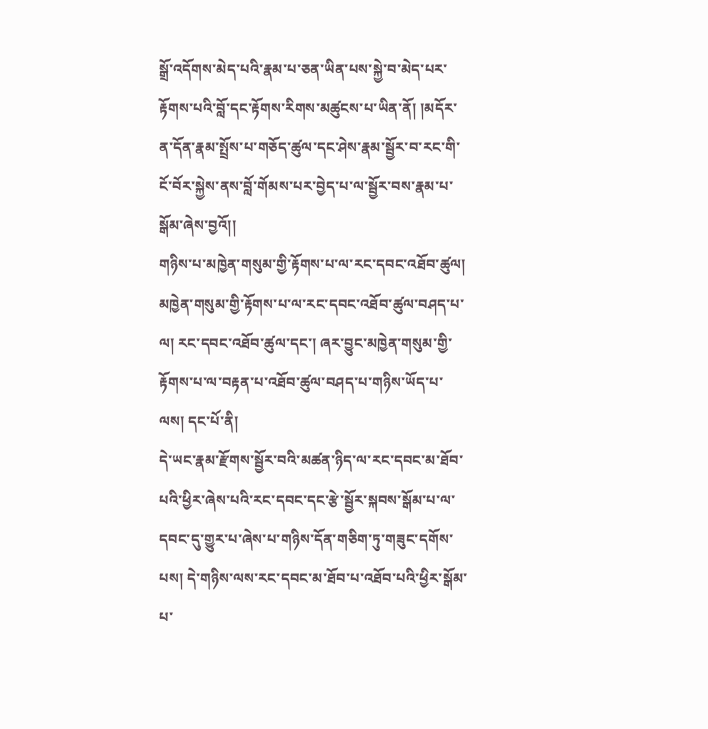སྒྲོ་འདོགས་མེད་པའི་རྣམ་པ་ཅན་ཡིན་པས་སྐྱེ་བ་མེད་པར་རྟོགས་པའི་བློ་དང་རྟོགས་རིགས་མཚུངས་པ་ཡིན་ནོ། །མདོར་ན་དོན་རྣམ་སྤྲོས་པ་གཅོད་ཚུལ་དང་ཤེས་རྣམ་སྦྱོར་བ་རང་གི་ངོ་བོར་སྐྱེས་ནས་བློ་གོམས་པར་བྱེད་པ་ལ་སྦྱོར་བས་རྣམ་པ་སྒོམ་ཞེས་བྱའོ།།
གཉིས་པ་མཁྱེན་གསུམ་གྱི་རྟོགས་པ་ལ་རང་དབང་འཐོབ་ཚུལ།
མཁྱེན་གསུམ་གྱི་རྟོགས་པ་ལ་རང་དབང་འཐོབ་ཚུལ་བཤད་པ་ལ། རང་དབང་འཐོབ་ཚུལ་དང་། ཞར་བྱུང་མཁྱེན་གསུམ་གྱི་རྟོགས་པ་ལ་བརྟན་པ་འཐོབ་ཚུལ་བཤད་པ་གཉིས་ཡོད་པ་ལས། དང་པོ་ནི།
དེ་ཡང་རྣམ་རྫོགས་སྦྱོར་བའི་མཚན་ཉིད་ལ་རང་དབང་མ་ཐོབ་པའི་ཕྱིར་ཞེས་པའི་རང་དབང་དང་རྩེ་སྦྱོར་སྐབས་སྒོམ་པ་ལ་དབང་དུ་གྱུར་པ་ཞེས་པ་གཉིས་དོན་གཅིག་ཏུ་གཟུང་དགོས་པས། དེ་གཉིས་ལས་རང་དབང་མ་ཐོབ་པ་འཐོབ་པའི་ཕྱིར་སྒོམ་པ་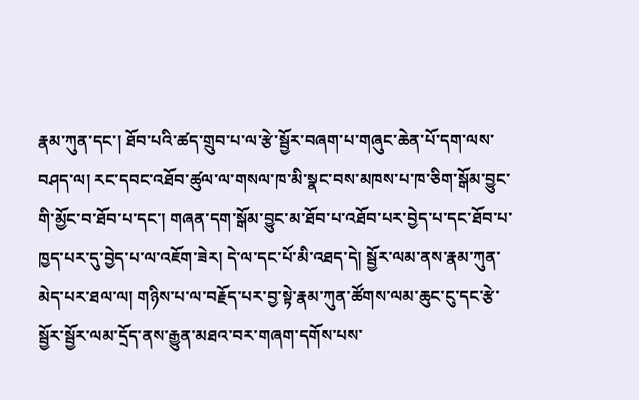རྣམ་ཀུན་དང་། ཐོབ་པའི་ཚད་གྲུབ་པ་ལ་རྩེ་སྦྱོར་བཞག་པ་གཞུང་ཆེན་པོ་དག་ལས་བཤད་ལ། རང་དབང་འཐོབ་ཚུལ་ལ་གསལ་ཁ་མི་སྣང་བས་མཁས་པ་ཁ་ཅིག་སྒོམ་བྱུང་གི་མྱོང་བ་ཐོབ་པ་དང་། གཞན་དག་སྒོམ་བྱུང་མ་ཐོབ་པ་འཐོབ་པར་བྱེད་པ་དང་ཐོབ་པ་ཁྱད་པར་དུ་བྱེད་པ་ལ་འཇོག་ཟེར། དེ་ལ་དང་པོ་མི་འཐད་དེ། སྦྱོར་ལམ་ནས་རྣམ་ཀུན་མེད་པར་ཐལ་ལ། གཉིས་པ་ལ་བརྗོད་པར་བྱ་སྟེ་རྣམ་ཀུན་ཚོགས་ལམ་ཆུང་ངུ་དང་རྩེ་སྦྱོར་སྦྱོར་ལམ་དྲོད་ནས་རྒྱུན་མཐའ་བར་གཞག་དགོས་པས་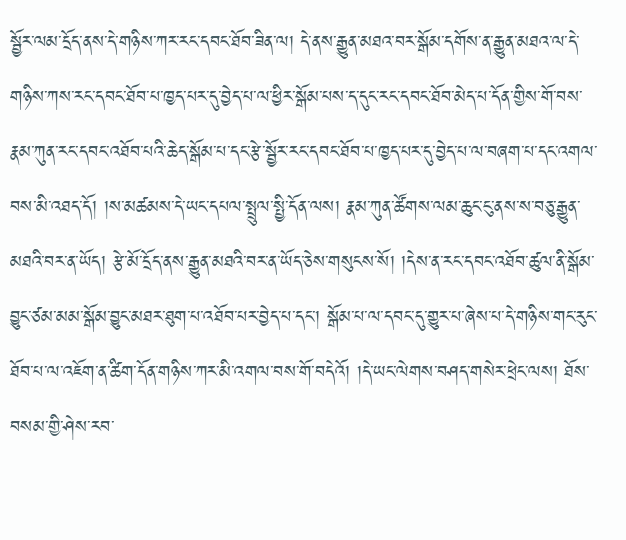སྦྱོར་ལམ་དྲོད་ནས་དེ་གཉིས་ཀར་རང་དབང་ཐོབ་ཟིན་ལ། དེ་ནས་རྒྱུན་མཐའ་བར་སྒོམ་དགོས་ན་རྒྱུན་མཐའ་ལ་དེ་གཉིས་ཀས་རང་དབང་ཐོབ་པ་ཁྱད་པར་དུ་བྱེད་པ་ལ་ཕྱིར་སྒོམ་པས་ད་དུང་རང་དབང་ཐོབ་མེད་པ་དོན་གྱིས་གོ་བས་རྣམ་ཀུན་རང་དབང་འཐོབ་པའི་ཆེད་སྒོམ་པ་དང་རྩེ་སྦྱོར་རང་དབང་ཐོབ་པ་ཁྱད་པར་དུ་བྱེད་པ་ལ་བཞག་པ་དང་འགལ་བས་མི་འཐད་དོ། །ས་མཚམས་དེ་ཡང་དཔལ་སྤྲུལ་སྤྱི་དོན་ལས། རྣམ་ཀུན་ཚོགས་ལམ་ཆུང་ངུ་ནས་ས་བཅུ་རྒྱུན་མཐའི་བར་ན་ཡོད། རྩེ་མོ་དྲོད་ནས་རྒྱུན་མཐའི་བར་ན་ཡོད་ཅེས་གསུངས་སོ། །དེས་ན་རང་དབང་འཐོབ་ཚུལ་ནི་སྒོམ་བྱུང་ཙམ་མམ་སྒོམ་བྱུང་མཐར་ཐུག་པ་འཐོབ་པར་བྱེད་པ་དང་། སྒོམ་པ་ལ་དབང་དུ་གྱུར་པ་ཞེས་པ་དེ་གཉིས་གང་རུང་ཐོབ་པ་ལ་འཇོག་ན་ཚིག་དོན་གཉིས་ཀར་མི་འགལ་བས་གོ་བདེའོ། །དེ་ཡང་ལེགས་བཤད་གསེར་ཕྲེང་ལས། ཐོས་བསམ་གྱི་ཤེས་རབ་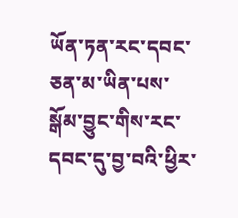ཡོན་ཏན་རང་དབང་ཅན་མ་ཡིན་པས་སྒོམ་བྱུང་གིས་རང་དབང་དུ་བྱ་བའི་ཕྱིར་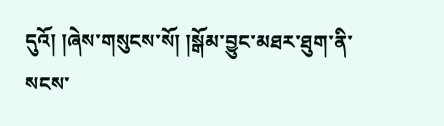དུའོ། །ཞེས་གསུངས་སོ། །སྒོམ་བྱུང་མཐར་ཐུག་ནི་སངས་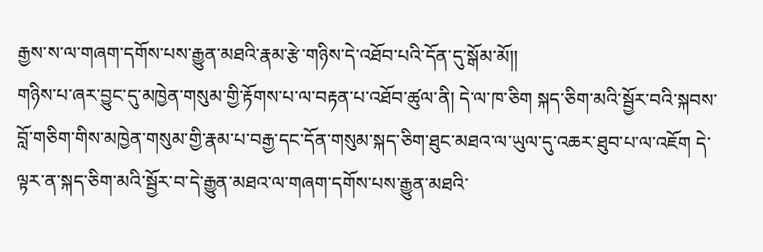རྒྱས་ས་ལ་གཞག་དགོས་པས་རྒྱུན་མཐའི་རྣམ་རྩེ་གཉིས་དེ་འཐོབ་པའི་དོན་དུ་སྒོམ་མོ།།
གཉིས་པ་ཞར་བྱུང་དུ་མཁྱེན་གསུམ་གྱི་རྟོགས་པ་ལ་བརྟན་པ་འཐོབ་ཚུལ་ནི། དེ་ལ་ཁ་ཅིག སྐད་ཅིག་མའི་སྦྱོར་བའི་སྐབས་བློ་གཅིག་གིས་མཁྱེན་གསུམ་གྱི་རྣམ་པ་བརྒྱ་དང་དོན་གསུམ་སྐད་ཅིག་ཐུང་མཐའ་ལ་ཡུལ་དུ་འཆར་ཐུབ་པ་ལ་འཇོག དེ་ལྟར་ན་སྐད་ཅིག་མའི་སྦྱོར་བ་དེ་རྒྱུན་མཐའ་ལ་གཞག་དགོས་པས་རྒྱུན་མཐའི་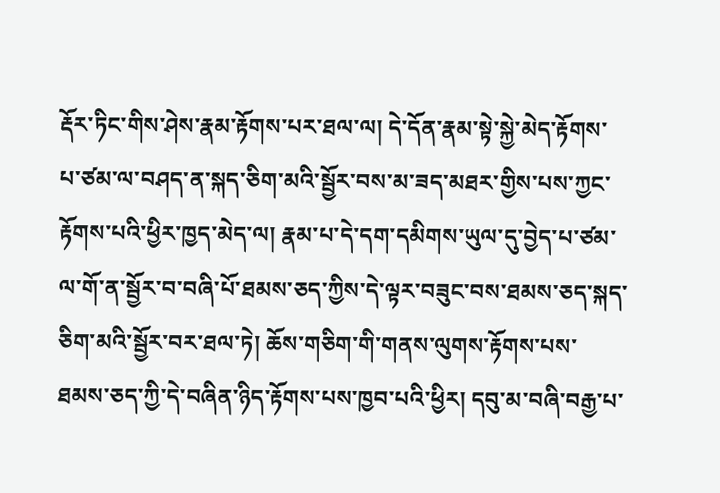རྡོར་ཏིང་གིས་ཤེས་རྣམ་རྟོགས་པར་ཐལ་ལ། དེ་དོན་རྣམ་སྟེ་སྐྱེ་མེད་རྟོགས་པ་ཙམ་ལ་བཤད་ན་སྐད་ཅིག་མའི་སྦྱོར་བས་མ་ཟད་མཐར་གྱིས་པས་ཀྱང་རྟོགས་པའི་ཕྱིར་ཁྱད་མེད་ལ། རྣམ་པ་དེ་དག་དམིགས་ཡུལ་དུ་བྱེད་པ་ཙམ་ལ་གོ་ན་སྦྱོར་བ་བཞི་པོ་ཐམས་ཅད་ཀྱིས་དེ་ལྟར་བཟུང་བས་ཐམས་ཅད་སྐད་ཅིག་མའི་སྦྱོར་བར་ཐལ་ཏེ། ཆོས་གཅིག་གི་གནས་ལུགས་རྟོགས་པས་ཐམས་ཅད་ཀྱི་དེ་བཞིན་ཉིད་རྟོགས་པས་ཁྱབ་པའི་ཕྱིར། དབུ་མ་བཞི་བརྒྱ་པ་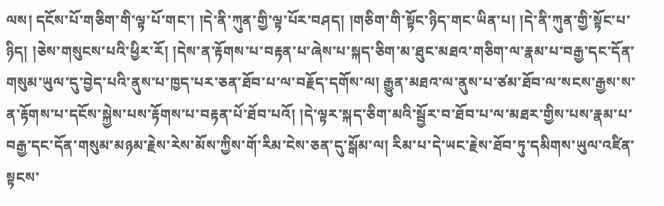ལས། དངོས་པོ་གཅིག་གི་ལྟ་པོ་གང་། །དེ་ནི་ཀུན་གྱི་ལྟ་པོར་བཤད། །གཅིག་གི་སྟོང་ཉིད་གང་ཡིན་པ། །དེ་ནི་ཀུན་གྱི་སྟོང་པ་ཉིད། །ཅེས་གསུངས་པའི་ཕྱིར་རོ། །དེས་ན་རྟོགས་པ་བརྟན་པ་ཞེས་པ་སྐད་ཅིག་མ་ཐུང་མཐའ་གཅིག་ལ་རྣམ་པ་བརྒྱ་དང་དོན་གསུམ་ཡུལ་དུ་བྱེད་པའི་ནུས་པ་ཁྱད་པར་ཅན་ཐོབ་པ་ལ་བརྗོད་དགོས་ལ། རྒྱུན་མཐའ་ལ་ནུས་པ་ཙམ་ཐོབ་ལ་སངས་རྒྱས་ས་ན་རྟོགས་པ་དངོས་སྐྱེས་པས་རྟོགས་པ་བརྟན་པོ་ཐོབ་པའོ། །དེ་ལྟར་སྐད་ཅིག་མའི་སྦྱོར་བ་ཐོབ་པ་ལ་མཐར་གྱིས་པས་རྣམ་པ་བརྒྱ་དང་དོན་གསུམ་མཉམ་རྗེས་རེས་མོས་ཀྱིས་གོ་རིམ་ངེས་ཅན་དུ་སྒོམ་ལ། རིམ་པ་དེ་ཡང་རྗེས་ཐོབ་ཏུ་དམིགས་ཡུལ་འཛིན་སྟངས་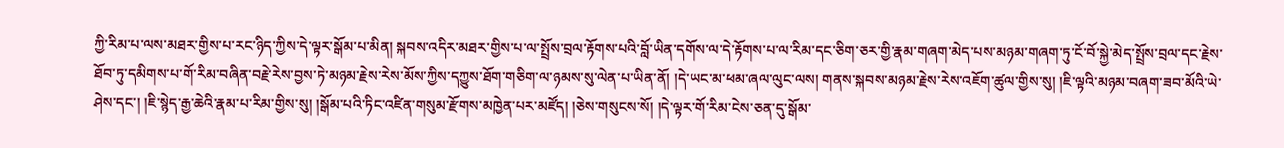ཀྱི་རིམ་པ་ལས་མཐཪ་གྱིས་པ་རང་ཉིད་ཀྱིས་དེ་ལྟར་སྒོམ་པ་མིན། སྐབས་འདིར་མཐར་གྱིས་པ་ལ་སྤྲོས་བྲལ་རྟོགས་པའི་བློ་ཡིན་དགོས་ལ་དེ་རྟོགས་པ་ལ་རིམ་དང་ཅིག་ཅར་གྱི་རྣམ་གཞག་མེད་པས་མཉམ་གཞག་ཏུ་ངོ་བོ་སྐྱེ་མེད་སྤྲོས་བྲལ་དང་རྗེས་ཐོབ་ཏུ་དམིགས་པ་གོ་རིམ་བཞིན་བརྗེ་རེས་བྱས་ཏེ་མཉམ་རྗེས་རེས་མོས་ཀྱིས་དཀྱུས་ཐོག་གཅིག་ལ་ཉམས་སུ་ལེན་པ་ཡིན་ནོ། །དེ་ཡང་མ་ཕམ་ཞལ་ལུང་ལས། གནས་སྐབས་མཉམ་རྗེས་རེས་འཇོག་ཚུལ་གྱིས་སུ། །ཇི་ལྟའི་མཉམ་བཞག་ཟབ་མོའི་ཡེ་ཤེས་དང་། །ཇི་སྙེད་རྒྱ་ཆེའི་རྣམ་པ་རིམ་གྱིས་སུ། །སྒོམ་པའི་ཏིང་འཛིན་གསུམ་རྫོགས་མཁྱེན་པར་མཛོད། །ཅེས་གསུངས་སོ། །དེ་ལྟར་གོ་རིམ་ངེས་ཅན་དུ་སྒོམ་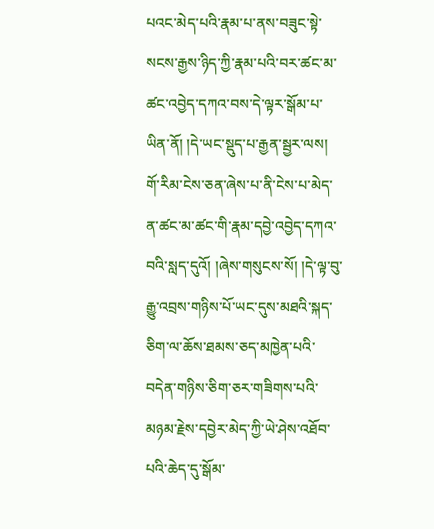པའང་མེད་པའི་རྣམ་པ་ནས་བཟུང་སྟེ་སངས་རྒྱས་ཉིད་ཀྱི་རྣམ་པའི་བར་ཚང་མ་ཚང་འབྱེད་དཀའ་བས་དེ་ལྟར་སྒོམ་པ་ཡིན་ནོ། །དེ་ཡང་སྡུད་པ་རྒྱན་སྦྱར་ལས། གོ་རིམ་ངེས་ཅན་ཞེས་པ་ནི་ངེས་པ་མེད་ན་ཚང་མ་ཚང་གི་རྣམ་དབྱེ་འབྱེད་དཀའ་བའི་སླད་དུའོ། །ཞེས་གསུངས་སོ། །དེ་ལྟ་བུ་རྒྱུ་འབྲས་གཉིས་པོ་ཡང་དུས་མཐའི་སྐད་ཅིག་ལ་ཆོས་ཐམས་ཅད་མཁྱེན་པའི་བདེན་གཉིས་ཅིག་ཅར་གཟིགས་པའི་མཉམ་རྗེས་དབྱེར་མེད་ཀྱི་ཡེ་ཤེས་འཐོབ་པའི་ཆེད་དུ་སྒོམ་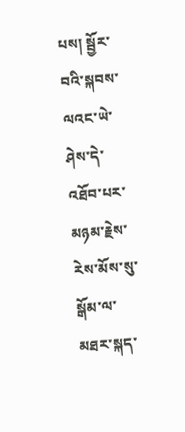པས། སྦྱོར་བའི་སྐབས་ལའང་ཡེ་ཤེས་དེ་འཐོབ་པར་མཉམ་རྗེས་རེས་མོས་སུ་སྒོམ་ལ་མཐར་སྐད་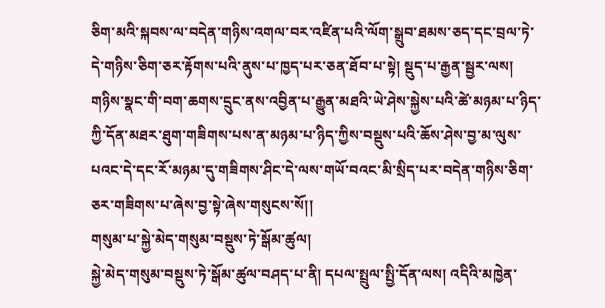ཅིག་མའི་སྐབས་ལ་བདེན་གཉིས་འགལ་བར་འཛིན་པའི་ལོག་སྒྲུབ་ཐམས་ཅད་དང་བྲལ་ཏེ་དེ་གཉིས་ཅིག་ཅར་རྟོགས་པའི་ནུས་པ་ཁྱད་པར་ཅན་ཐོབ་པ་སྟེ། སྡུད་པ་རྒྱན་སྦྱར་ལས། གཉིས་སྣང་གི་བག་ཆགས་དྲུང་ནས་འབྱིན་པ་རྒྱུན་མཐའི་ཡེ་ཤེས་སྐྱེས་པའི་ཚེ་མཉམ་པ་ཉིད་ཀྱི་དོན་མཐར་ཐུག་གཟིགས་པས་ན་མཉམ་པ་ཉིད་ཀྱིས་བསྡུས་པའི་ཆོས་ཤེས་བྱ་མ་ལུས་པའང་དེ་དང་རོ་མཉམ་དུ་གཟིགས་ཤིང་དེ་ལས་གཡོ་བའང་མི་སྲིད་པར་བདེན་གཉིས་ཅིག་ཅར་གཟིགས་པ་ཞེས་བྱ་སྟེ་ཞེས་གསུངས་སོ།།
གསུམ་པ་སྐྱེ་མེད་གསུམ་བསྡུས་ཏེ་སྒོམ་ཚུལ།
སྐྱེ་མེད་གསུམ་བསྡུས་ཏེ་སྒོམ་ཚུལ་བཤད་པ་ནི། དཔལ་སྤྲུལ་སྤྱི་དོན་ལས། འདིའི་མཁྱེན་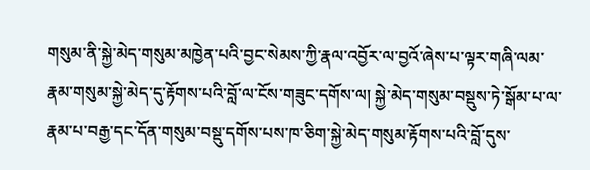གསུམ་ནི་སྐྱེ་མེད་གསུམ་མཁྱེན་པའི་བྱང་སེམས་ཀྱི་རྣལ་འབྱོར་ལ་བྱའོ་ཞེས་པ་ལྟར་གཞི་ལམ་རྣམ་གསུམ་སྐྱེ་མེད་དུ་རྟོགས་པའི་བློ་ལ་ངོས་གཟུང་དགོས་ལ། སྐྱེ་མེད་གསུམ་བསྡུས་ཏེ་སྒོམ་པ་ལ་རྣམ་པ་བརྒྱ་དང་དོན་གསུམ་བསྡུ་དགོས་པས་ཁ་ཅིག་སྐྱེ་མེད་གསུམ་རྟོགས་པའི་བློ་དུས་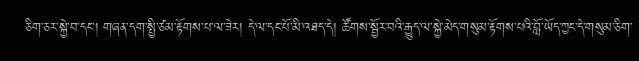ཅིག་ཅར་སྐྱེ་བ་དང་། གཞན་དག་སྤྱི་ཙམ་རྟོགས་པ་ལ་ཟེར། དེ་ལ་དང་པོ་མི་འཐད་དེ། ཚོགས་སྦྱོར་བའི་རྒྱུད་ལ་སྐྱེ་མེད་གསུམ་རྟོགས་པའི་བློ་ཡོད་ཀྱང་དེ་གསུམ་ཅིག་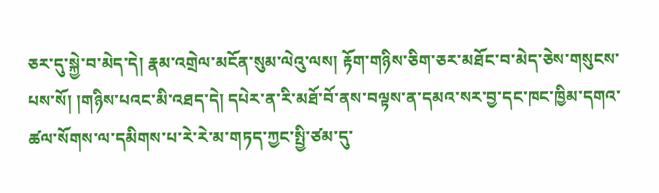ཅར་དུ་སྐྱེ་བ་མེད་དེ། རྣམ་འགྲེལ་མངོན་སུམ་ལེའུ་ལས། རྟོག་གཉིས་ཅིག་ཅར་མཐོང་བ་མེད་ཅེས་གསུངས་པས་སོ། །གཉིས་པའང་མི་འཐད་དེ། དཔེར་ན་རི་མཐོ་བོ་ནས་བལྟས་ན་དམའ་སར་བྱ་དང་ཁང་ཁྱིམ་དགའ་ཚལ་སོགས་ལ་དམིགས་པ་རེ་རེ་མ་གཏད་ཀྱང་སྤྱི་ཙམ་དུ་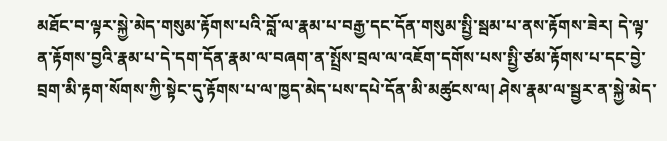མཐོང་བ་ལྟར་སྐྱེ་མེད་གསུམ་རྟོགས་པའི་བློ་ལ་རྣམ་པ་བརྒྱ་དང་དོན་གསུམ་སྤྱི་སྦམ་པ་ནས་རྟོགས་ཟེར། དེ་ལྟ་ན་རྟོགས་བྱའི་རྣམ་པ་དེ་དག་དོན་རྣམ་ལ་བཞག་ན་སྤྲོས་བྲལ་ལ་འཇོག་དགོས་པས་སྤྱི་ཙམ་རྟོགས་པ་དང་བྱེ་བྲག་མི་རྟག་སོགས་ཀྱི་སྟེང་དུ་རྟོགས་པ་ལ་ཁྱད་མེད་པས་དཔེ་དོན་མི་མཚུངས་ལ། ཤེས་རྣམ་ལ་སྦྱར་ན་སྐྱེ་མེད་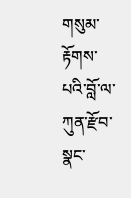གསུམ་རྟོགས་པའི་བློ་ལ་ཀུན་རྫོབ་སྣང་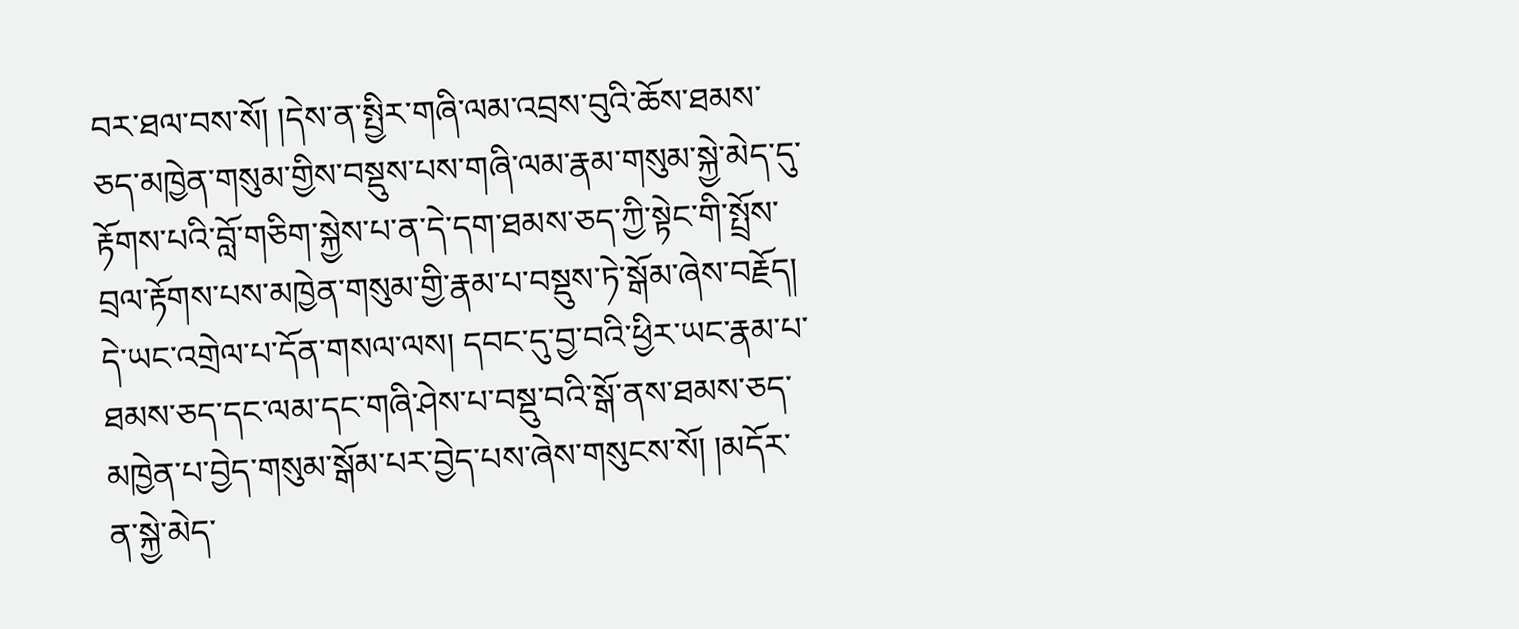བར་ཐལ་བས་སོ། །དེས་ན་སྤྱིར་གཞི་ལམ་འབྲས་བུའི་ཆོས་ཐམས་ཅད་མཁྱེན་གསུམ་གྱིས་བསྡུས་པས་གཞི་ལམ་རྣམ་གསུམ་སྐྱེ་མེད་དུ་རྟོགས་པའི་བློ་གཅིག་སྐྱེས་པ་ན་དེ་དག་ཐམས་ཅད་ཀྱི་སྟེང་གི་སྤྲོས་བྲལ་རྟོགས་པས་མཁྱེན་གསུམ་གྱི་རྣམ་པ་བསྡུས་ཏེ་སྒོམ་ཞེས་བརྗོད། དེ་ཡང་འགྲེལ་པ་དོན་གསལ་ལས། དབང་དུ་བྱ་བའི་ཕྱིར་ཡང་རྣམ་པ་ཐམས་ཅད་དང་ལམ་དང་གཞི་ཤེས་པ་བསྡུ་བའི་སྒོ་ནས་ཐམས་ཅད་མཁྱེན་པ་བྱེད་གསུམ་སྒོམ་པར་བྱེད་པས་ཞེས་གསུངས་སོ། །མདོར་ན་སྐྱེ་མེད་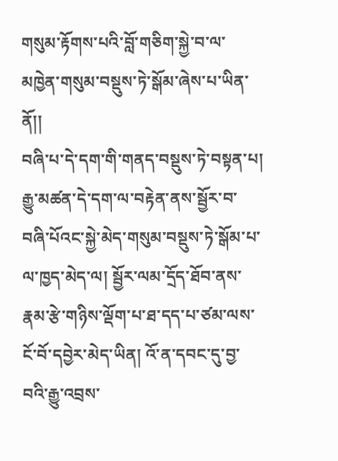གསུམ་རྟོགས་པའི་བློ་གཅིག་སྐྱེ་བ་ལ་མཁྱེན་གསུམ་བསྡུས་ཏེ་སྒོམ་ཞེས་པ་ཡིན་ནོ།།
བཞི་པ་དེ་དག་གི་གནད་བསྡུས་ཏེ་བསྟན་པ།
རྒྱུ་མཚན་དེ་དག་ལ་བརྟེན་ནས་སྦྱོར་བ་བཞི་པོའང་སྐྱེ་མེད་གསུམ་བསྡུས་ཏེ་སྒོམ་པ་ལ་ཁྱད་མེད་ལ། སྦྱོར་ལམ་དྲོད་ཐོབ་ནས་རྣམ་རྩེ་གཉིས་ལྡོག་པ་ཐ་དད་པ་ཙམ་ལས་ངོ་བོ་དབྱེར་མེད་ཡིན། འོ་ན་དབང་དུ་བྱ་བའི་རྒྱུ་འབྲས་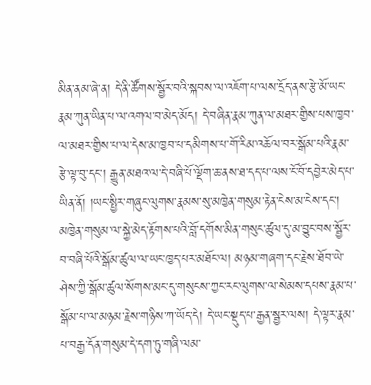མིན་ནམ་ཞེ་ན། དེ་ནི་ཚོགས་སྦྱོར་བའི་སྐབས་ལ་འཇོག་པ་ལས་དྲོད་ནས་རྩེ་མོ་ཡང་རྣམ་ཀུན་ཡིན་པ་ལ་འགལ་བ་མེད་མོད། དེ་བཞིན་རྣམ་ཀུན་ལ་མཐར་གྱིས་པས་ཁྱབ་ལ་མཐར་གྱིས་པ་ལ་དེས་མ་ཁྱབ་པ་དམིགས་པ་གོ་རིམ་འཆོལ་བར་སྒོམ་པའི་རྣམ་རྩེ་ལྟ་བུ་དང་། རྒྱུན་མཐའ་ལ་དེ་བཞི་པོ་ལྡོག་ཆ་ནས་ཐ་དད་པ་ལས་ངོ་བོ་དབྱེར་མེད་པ་ཡིན་ནོ། །ཡང་སྤྱིར་གཞུང་ལུགས་རྣམས་སུ་མཁྱེན་གསུམ་རྟེན་ངེས་མ་ངེས་དང་། མཁྱེན་གསུམ་ལ་སྐྱེ་མེད་རྟོགས་པའི་བློ་དགོས་མིན་གསུང་ཚུལ་དུ་མ་བྱུང་བས་སྦྱོར་བ་བཞི་པོའི་སྒོམ་ཚུལ་ལ་ཡང་ཁྱད་པར་མཐོང་ལ། མཉམ་གཞག་དང་རྗེས་ཐོབ་ཡེ་ཤེས་ཀྱི་སྒོམ་ཚུལ་སོགས་མང་དུ་གསུངས་ཀྱང་རང་ལུགས་ལ་སེམས་དཔས་རྣམ་པ་སྒོམ་པ་ལ་མཉམ་རྗེས་གཉིས་ཀ་ཡོད་དེ། དེ་ཡང་སྡུད་པ་རྒྱན་སྦྱར་ལས། དེ་ལྟར་རྣམ་པ་བརྒྱ་དོན་གསུམ་དེ་དག་ཏུ་གཞི་ལམ་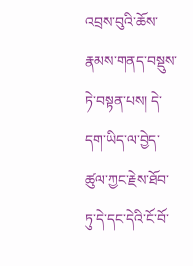འབྲས་བུའི་ཆོས་རྣམས་གནད་བསྡུས་ཏེ་བསྟན་པས། དེ་དག་ཡིད་ལ་བྱེད་ཚུལ་ཀྱང་རྗེས་ཐོབ་ཏུ་དེ་དང་དེའི་ངོ་བོ་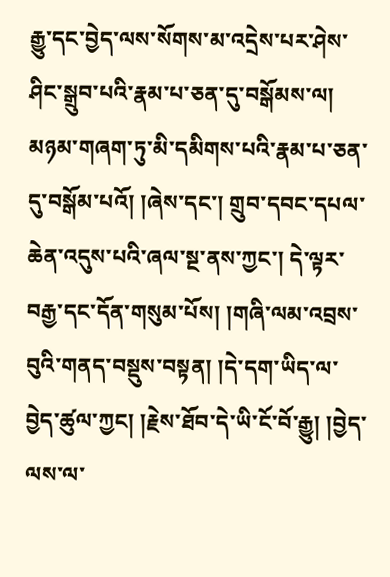རྒྱུ་དང་བྱེད་ལས་སོགས་མ་འདྲེས་པར་ཤེས་ཤིང་སྒྲུབ་པའི་རྣམ་པ་ཅན་དུ་བསྒོམས་ལ། མཉམ་གཞག་ཏུ་མི་དམིགས་པའི་རྣམ་པ་ཅན་དུ་བསྒོམ་པའོ། །ཞེས་དང་། གྲུབ་དབང་དཔལ་ཆེན་འདུས་པའི་ཞལ་སྔ་ནས་ཀྱང་། དེ་ལྟར་བརྒྱ་དང་དོན་གསུམ་པོས། །གཞི་ལམ་འབྲས་བུའི་གནད་བསྡུས་བསྟན། །དེ་དག་ཡིད་ལ་བྱེད་ཚུལ་ཀྱང། །རྗེས་ཐོབ་དེ་ཡི་ངོ་བོ་རྒྱུ། །བྱེད་ལས་ལ་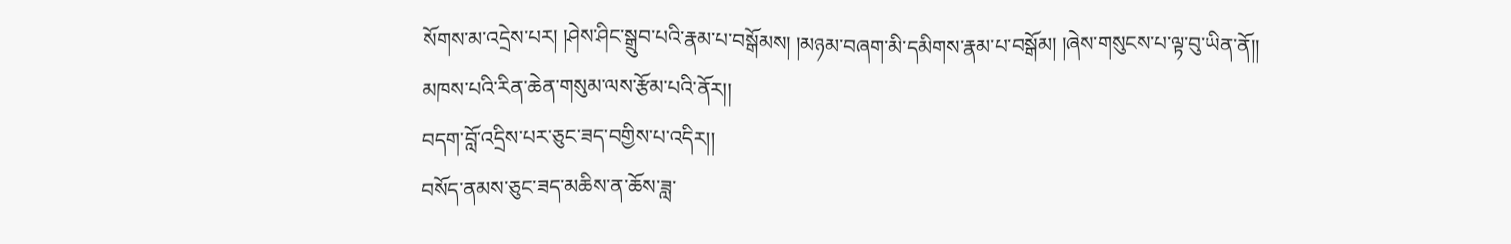སོགས་མ་འདྲེས་པར། །ཤེས་ཤིང་སྒྲུབ་པའི་རྣམ་པ་བསྒོམས། །མཉམ་བཞག་མི་དམིགས་རྣམ་པ་བསྒོམ། །ཞེས་གསུངས་པ་ལྟ་བུ་ཡིན་ནོ།།
མཁས་པའི་རིན་ཆེན་གསུམ་ལས་རྩོམ་པའི་ནོར།།
བདག་བློ་འདྲིས་པར་ཅུང་ཟད་བགྱིས་པ་འདིར།།
བསོད་ནམས་ཅུང་ཟད་མཆིས་ན་ཆོས་ཟླ་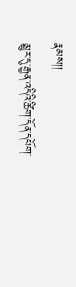རྣམས།།
མྱུར་དུ་རྒྱན་འདིའི་ཚིག་དོན་དཔོག་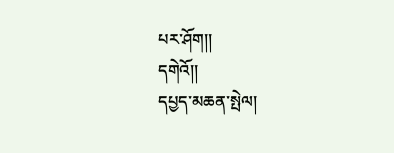པར་ཤོག།།
དགེའོ།།
དཔྱད་མཆན་སྤེལ།